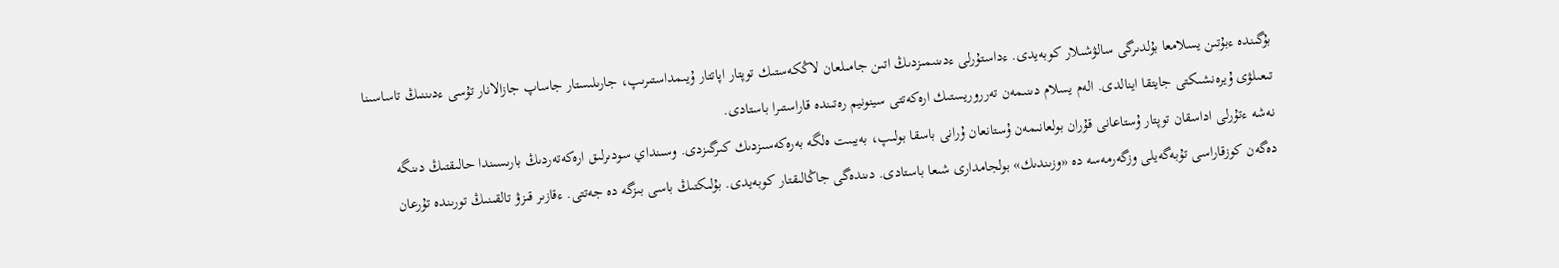بۇگىندە ءبۇتىن يسلامعا بۇلدىرگى سالۋشىلار كوبەيدى. ءداستۇرلى ءدىنىمىزدىڭ اتىن جامىلعان لاڭكەستىك توپتار اپاتتار ۇيىمداستىرىپ، جارىلىستار جاساپ جازالانار تۇسى ءدىننىڭ تاساسىنا تىعىلۋى ۇيرەنشىكتى جايتقا اينالدى. الەم يسلام دىنىمەن تەرروريستىك ارەكەتتى سينونيم رەتىندە قاراستىرا باستادى.
نەشە ءتۇرلى اداسقان توپتار ۇستاعانى قۇران بولعانىمەن ۇستانعان ۇرانى باسقا بولىپ، بەيبىت ەلگە بەرەكەسىزدىك كىرگىزدى. وسىنداي سودىرلىق ارەكەتەردىڭ بارىسىندا حالىقتىڭ دىنگە دەگەن كوزقاراسى تۇبەگەيلى وزگەرمەسە دە «وزىندىك» بولجامدارى شىعا باستادى. دىندەگى جاڭالىقتار كوبەيدى. بۇلىكتىڭ باسى بىزگە دە جەتتى. ءقازىر قىزۋ تالقىنىڭ تورىندە تۇرعان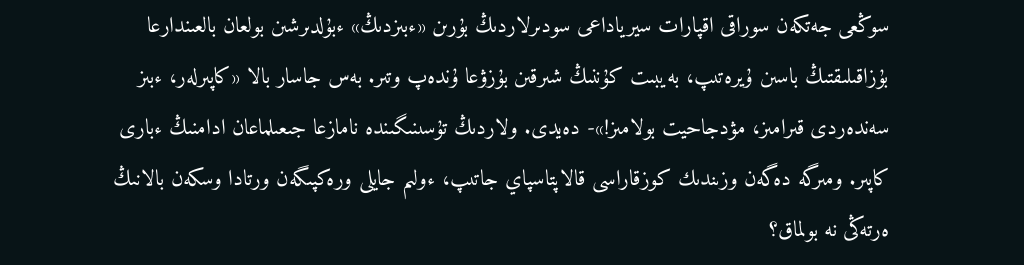سوڭعى جەتكەن سوراقى اقپارات سيرياداعى سودىرلاردىڭ بۇرىن «ءبىزدىڭ» ءبۇلدىرشىن بولعان بالعىندارعا بۇزاقىلىقتىڭ باسىن ۇيرەتىپ، بەيبىت كۇننىڭ شىرقىن بۇزۋعا ۇندەپ وتىر. بەس جاسار بالا «كاپىرلەر، ءبىز سەندەردى قىرامىز، مۋدجاحيت بولامىز!»- دەيدى. ولاردىڭ تۇسىنىگىندە نامازعا جىعىلماعان ادامنىڭ ءبارى كاپىر. ومىرگە دەگەن وزىندىك كوزقاراسى قالاپتاسپاي جاتىپ، ءولىم جايلى ورەكپىگەن ورتادا وسكەن بالانىڭ ەرتەڭى نە بولماق؟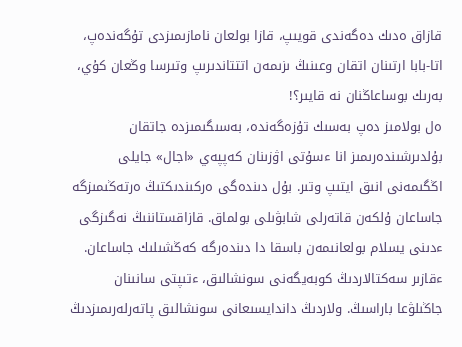قازاق ەدىك دەگەندى قويىپ، قازا بولعان نامازىمىزدى تۇگەندەپ، اتا-بابا ارتىنان اتقان وعىنىڭ ىزىمەن اتتتاندىرىپ وتىرسا وڭعان كۇي، بەرىك بوساعاڭنان نە قايىر؟!
ەل بولامىز دەپ بەسىك تۇزەگەندە، بەسىگىمىزدە جاتقان بۇلدىرشىندەرىمىز انا ءسۇتى اۋزىنان كەپپەي «اجال» جايلى اڭگىمەنى انىق ايتىپ وتىر. بۇل دىندەگى ەركىندىكتىڭ ەرتەڭىمىزگە جاساعان ۇلكەن قاتەرلى شابۋىلى بولماق. قازاقستاننىڭ نەگىزگى ءدىنى يسلام بولعانىمەن باسقا دا دىندەرگە كەڭشىلىك جاساعان. ءقازىر سەكتالاردىڭ كوبەيگەنى سونشالىق، ءتىپتى سانىنان جاڭىلۋعا باراسىڭ. ولاردىڭ داندايسىعانى سونشالىق پاتەرلەرىمىزدىڭ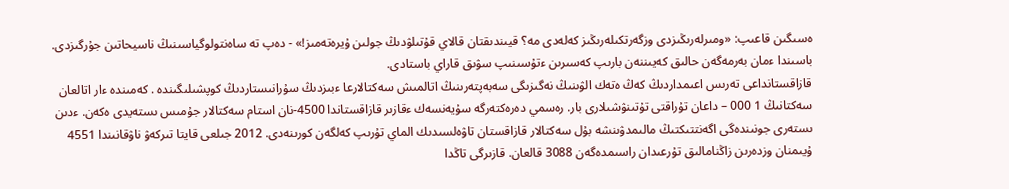ەسىگىن قاعىپ: «ومىرلەرىڭىزدى وزگەرتكىلەرىڭىز كەلەدى مە؟ قيىندىقتان قالاي قۇتىلۋدىڭ جولىن ۇيرەتەمىز!» - دەپ تە ساەنتولوگياسىنىڭ ناسيحاتىن جۇرگىزدى. باسىندا ءمان بەرمەگەن حالىق كەيىننەن بارىپ كەسىرىن ءتۇسىنىپ سۋىق قاراي باستادى.
قازاقستانداعى تەرىس اعىمداردىڭ كەڭ ەتەك الۋىنىڭ نەگىزىگى سەبەپتەرىنىڭ اتالمىش سەكتالارعا ءبىزدىڭ سۇرانىستاردىڭ كوپشىلىگىندە . كەمىندە ءار اتالعان سەكتانىڭ 1 000 – داعان تۇراقتى تۇتىنۋشىلارى بار. رەسمي دەرەكتەرگە سۇيەنسەك ءقازىر قازاقستاندا 4500-نان استام سەكتالار جۇمىس ىستەيدى ەكەن. ءدىن ىستەرى جونىندەگى اگەنتتىكتىڭ مالىمدۋىنشە بۇل سەكتالار قازاقستان تاۋەلسىدىك الماي تۇرىپ كەلگەن كورىنەدى. 2012 جىلعى قايتا تىركەۋ ناۋقانىندا 4551 ۇيىمنان وزدەرىن زاڭنامالىق تۇرعىدان راسىمدەگەن 3088 قالعان. قازىرگى تاڭدا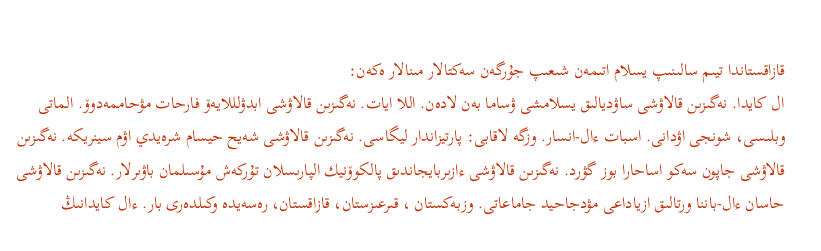قازاقستاندا تيىم سالىنىپ يسلام اتىمەن شىعىپ جۇرگەن سەكتالار مىنالار ەكەن:
ال كايدا. نەگىزىن قالاۋشى ساۋديالىق يسلامشى ۋساما بەن لادەن. اللا ايات. نەگىزىن قالاۋشى ابدۋلللايەۆ فارحات مۋحاممەدوۆ. الماتى وبلىسى، شونجى اۋدانى. اسبات ءال-انسار. وزگە لاقابى: پارتيزاندار ليگاسى. نەگىزىن قالاۋشى شەيح حيسام شرەيدي اۋم سينريكە. نەگىزىن قالاۋشى جاپون سەكو اساحارا بوز گۋرد. نەگىزىن قالاۋشى ءازىربايجاندىق پالكوۆنيك الپارىسلان تۇركەش مۇسىلمان باۋىرلار. نەگىزىن قالاۋشى حاسان ءال-باننا ورتالىق ازياداعى مۋدجاحيد جاماعاتى. وزبەكستان ، قىرعىزستان، قازاقستان، رەسەيدە وكىلدەرى بار. ءال كايدانىڭ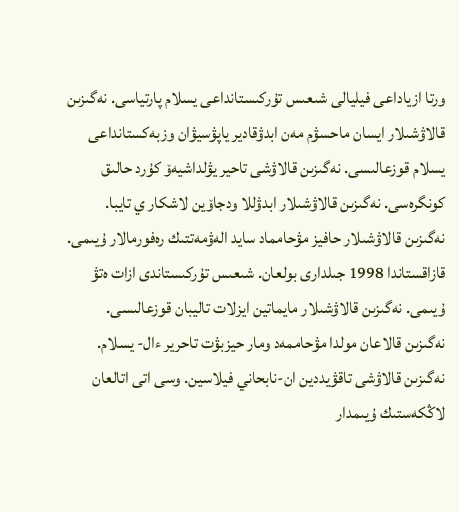ورتا ازياداعى فيليالى شىعىس تۇركىستانداعى يسلام پارتياسى. نەگىزىن قالاۋشىلار ايسان ماحسۋم مەن ابدۋقادير ياپۋسيۋان وزبەكستانداعى يسلام قوزعالىسى. نەگىزىن قالاۋشى تاحير يۋلداشيەۆ كۇرد حالىق كونگرەسى. نەگىزىن قالاۋشىلار ابدۋللا ودجاۆين لاشكار ي تايبا. نەگىزىن قالاۋشىلار حافيز مۋحامماد سايد الەۋمەتتىك رەفورمالار ۇيىمى. قازاقستاندا 1998 جىلدارى بولعان. شىعىس تۇركىستاندى ازات ەتۋ ۇيىمى. نەگىزىن قالاۋشىلار مايماتين ايزلات تاليبان قوزعالىسى. نەگىزىن قالاعان مولدا مۋحاممەد ومار حيزبۋت تاحرير ءال- يسلام. نەگىزىن قالاۋشى تاقۋيددين ان-نابحاني فيلاسين. وسى اتى اتالعان لاڭكەستىك ۇيىمدار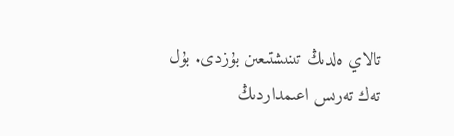تالاي ەلدىڭ تىنىشتىعىن بۇزدى. بۇل تەك تەرىس اعىمداردىڭ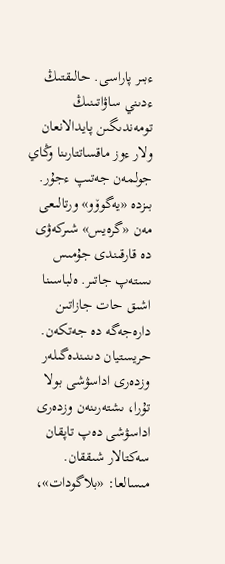ءبىر پاراسى. حالىقتىڭ ءدىني ساۋاتىنىڭ تومەندىگىن پايدالانعان ولار ءوز ماقساتتارىنا وڭاي جولمەن جەتىپ ءجۇر. بىزدە «يەگوۆو» ورتالىعى مەن «گرەيس» شىركەۋى دە قارقىندى جۇمىس ىستەپ جاتىر. ەلباسىنا اشىق حات جازاتىن دارەجەگە دە جەتكەن. حريستيان دىنىندەگىلەر وزدەرى اداسۋشى بولا تۇرا، ىشتەرىنەن وزدەرى اداسۋشى دەپ تاپقان سەكتالار شىققان. مىسالعا: «بلاگودات»،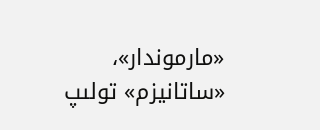«مارموندار»، «ساتانيزم» تولىپ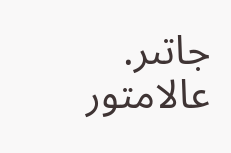جاتىر. عالامتور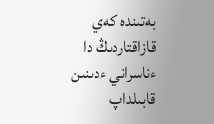بەتىندە كەي قازاقتاردىڭ دا ءناسراني ءدىنىن قابىلداپ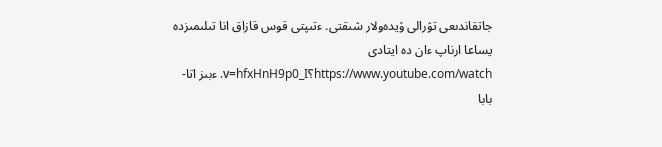جاتقاندىعى تۋرالى ۆيدەولار شىقتى. ءتىپتى قوس قازاق انا تىلىمىزدە يساعا ارناپ ءان دە ايتادى https://www.youtube.com/watch؟v=hfxHnH9p0_I. ءبىز اتا-بابا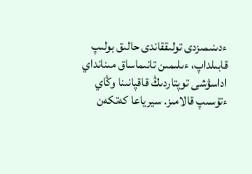ءدىنىمىزدى تولىققاندى حالىق بولىپ قابىلداپ، ءىلىمىن تانىماساق مىنانداي اداسۋشى توپتاردىڭ قاقپانىنا وڭاي ءتۇسىپ قالامىز. سيرياعا كەتكەن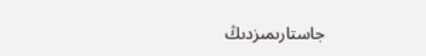جاستارىمىزدىڭ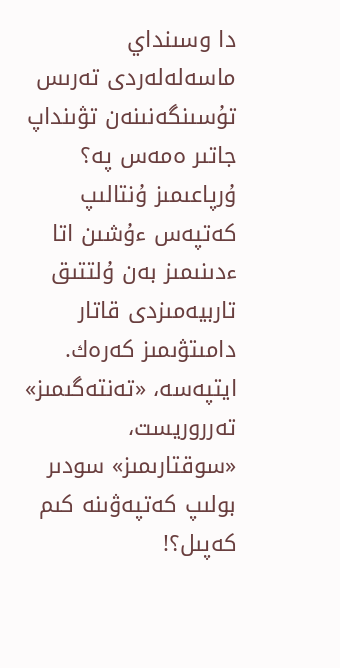دا وسىنداي ماسەلەلەردى تەرىس تۇسىنگەنىنەن تۋىنداپ جاتىر ەمەس پە؟ ۇرپاعىمىز ۇنتالىپ كەتپەس ءۇشىن اتا ءدىنىمىز بەن ۇلتتىق تاربيەمىزدى قاتار دامىتۋىمىز كەرەك. ايتپەسە، «تەنتەگىمىز» تەرروريست، «سوقتارىمىز» سودىر بولىپ كەتپەۋىنە كىم كەپىل؟!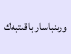ورىنباسار باقىتبەك